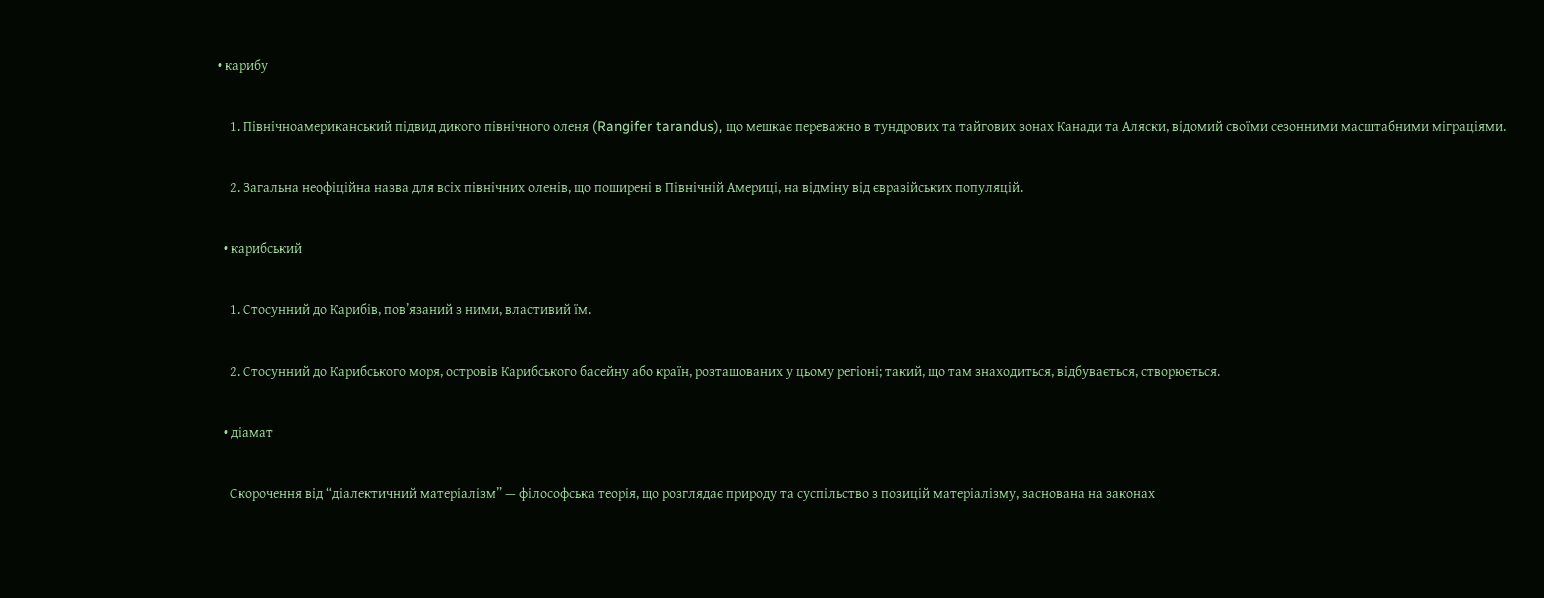• карибу

    1. Північноамериканський підвид дикого північного оленя (Rangifer tarandus), що мешкає переважно в тундрових та тайгових зонах Канади та Аляски, відомий своїми сезонними масштабними міграціями.

    2. Загальна неофіційна назва для всіх північних оленів, що поширені в Північній Америці, на відміну від євразійських популяцій.

  • карибський

    1. Стосунний до Карибів, пов’язаний з ними, властивий їм.

    2. Стосунний до Карибського моря, островів Карибського басейну або країн, розташованих у цьому регіоні; такий, що там знаходиться, відбувається, створюється.

  • діамат

    Скорочення від “діалектичний матеріалізм” — філософська теорія, що розглядає природу та суспільство з позицій матеріалізму, заснована на законах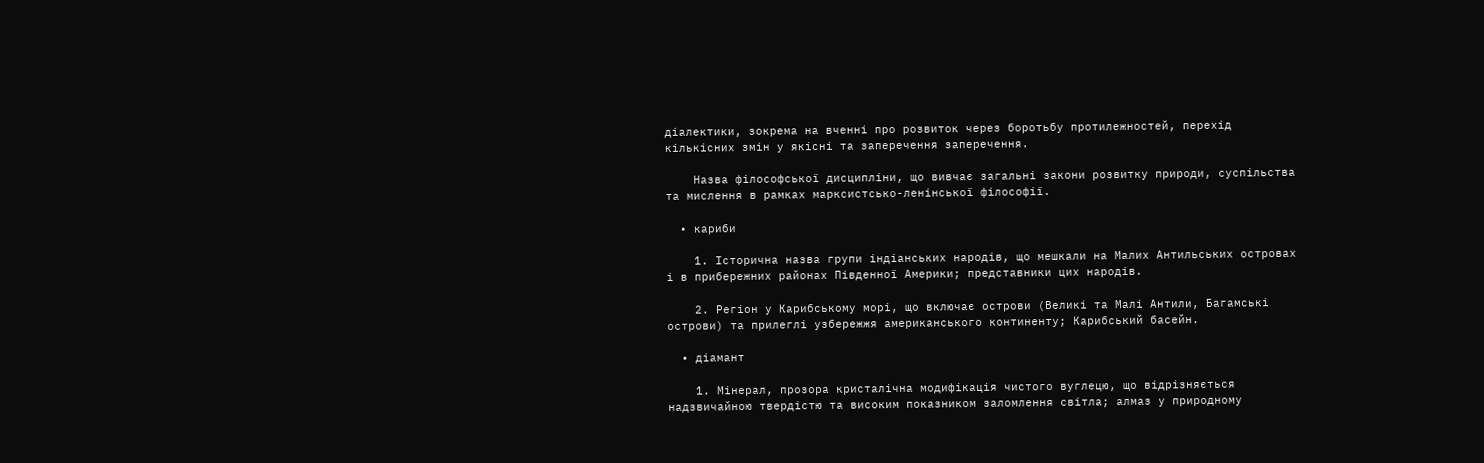діалектики, зокрема на вченні про розвиток через боротьбу протилежностей, перехід кількісних змін у якісні та заперечення заперечення.

    Назва філософської дисципліни, що вивчає загальні закони розвитку природи, суспільства та мислення в рамках марксистсько-ленінської філософії.

  • кариби

    1. Історична назва групи індіанських народів, що мешкали на Малих Антильських островах і в прибережних районах Південної Америки; представники цих народів.

    2. Регіон у Карибському морі, що включає острови (Великі та Малі Антили, Багамські острови) та прилеглі узбережжя американського континенту; Карибський басейн.

  • діамант

    1. Мінерал, прозора кристалічна модифікація чистого вуглецю, що відрізняється надзвичайною твердістю та високим показником заломлення світла; алмаз у природному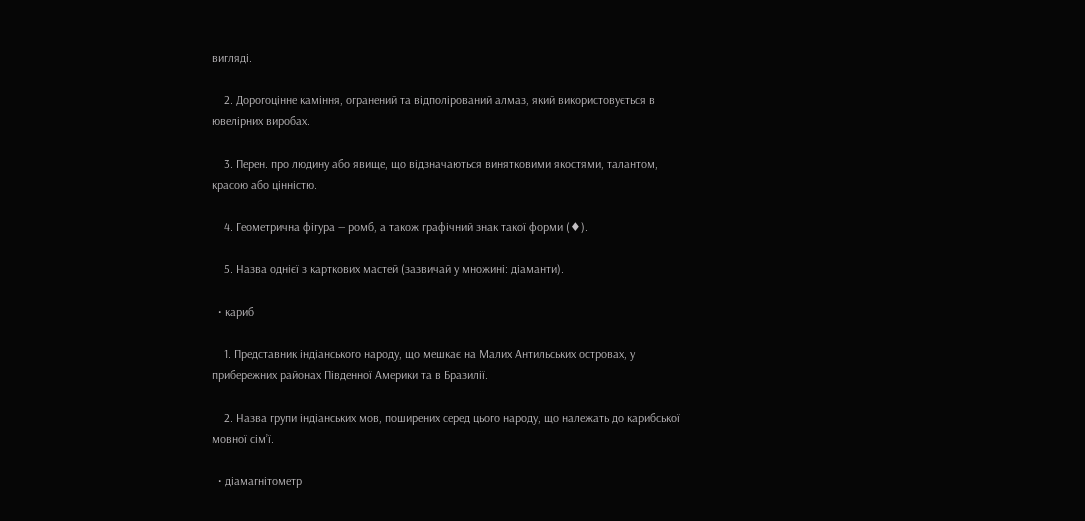вигляді.

    2. Дорогоцінне каміння, огранений та відполірований алмаз, який використовується в ювелірних виробах.

    3. Перен. про людину або явище, що відзначаються винятковими якостями, талантом, красою або цінністю.

    4. Геометрична фігура — ромб, а також графічний знак такої форми (♦).

    5. Назва однієї з карткових мастей (зазвичай у множині: діаманти).

  • кариб

    1. Представник індіанського народу, що мешкає на Малих Антильських островах, у прибережних районах Південної Америки та в Бразилії.

    2. Назва групи індіанських мов, поширених серед цього народу, що належать до карибської мовної сім’ї.

  • діамагнітометр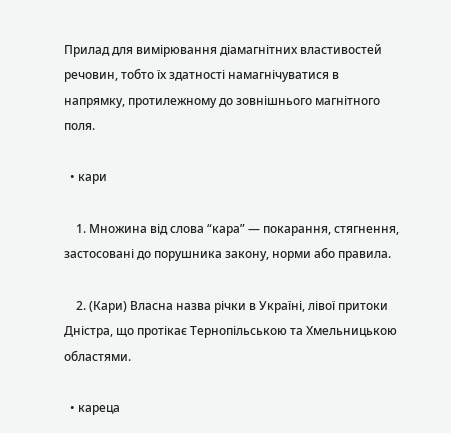Прилад для вимірювання діамагнітних властивостей речовин, тобто їх здатності намагнічуватися в напрямку, протилежному до зовнішнього магнітного поля.

  • кари

    1. Множина від слова “кара” — покарання, стягнення, застосовані до порушника закону, норми або правила.

    2. (Кари) Власна назва річки в Україні, лівої притоки Дністра, що протікає Тернопільською та Хмельницькою областями.

  • кареца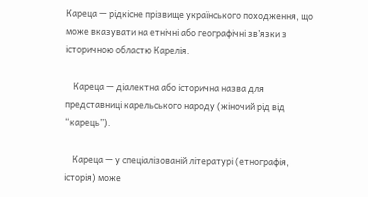Кареца — рідкісне прізвище українського походження, що може вказувати на етнічні або географічні зв’язки з історичною областю Карелія.

    Кареца — діалектна або історична назва для представниці карельського народу (жіночий рід від “карець”).

    Кареца — у спеціалізованій літературі (етнографія, історія) може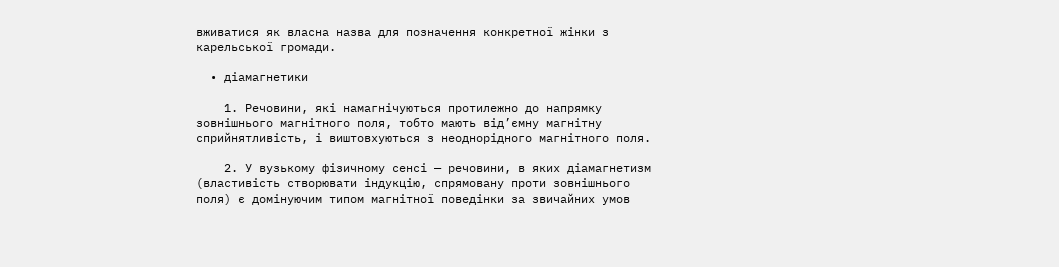вживатися як власна назва для позначення конкретної жінки з карельської громади.

  • діамагнетики

    1. Речовини, які намагнічуються протилежно до напрямку зовнішнього магнітного поля, тобто мають від’ємну магнітну сприйнятливість, і виштовхуються з неоднорідного магнітного поля.

    2. У вузькому фізичному сенсі — речовини, в яких діамагнетизм (властивість створювати індукцію, спрямовану проти зовнішнього поля) є домінуючим типом магнітної поведінки за звичайних умов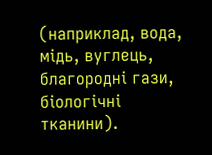(наприклад, вода, мідь, вуглець, благородні гази, біологічні тканини).